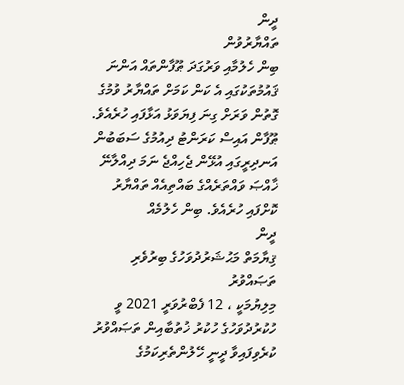ދީން
ތައްޔާރުވުން
ބިން ހެލުމާއި ވަރުގަދަ ޠޫފާންތައް އަންނަ ޤައުމުތަކުގައި އެ ކަން ކަމަށް ތައްޔާރު ވުމުގެ ގޮތުން ވަރަށް ގިނަ ފިޔަވަޅު އަޅާފައި ހުރެއެވެ. ޠޫފާން އައިސް ކަރަންޓު ދިއުމުގެ ސަބަބުން އަނދިރީގައި އުޅޭން ޖެހިއްޖެ ނަމަ ދިއްލާނޭ ޚާއްޞަ ވައްތަރެއްގެ ބައްތިއެއް ތައްޔާރު ކޮށްފައި ހުރެއެވެ. ބިން ހެލުމެއް
ދީން
ޤިޔާމަތް މަޙުޝަރުދުވަހުގެ ބިރުވެރި ތަޞައްވުރު
މިލިޔުމަކީ ، 12 ފެބްރުވަރީ 2021 ވީ ހުކުރުދުވަހުގެ ހުކުރު ޚުތުބާއިން ތަޞައްވުރު ކުރެވިފައިވާ ދީނީ ހޭލުންތެރިކަމުގެ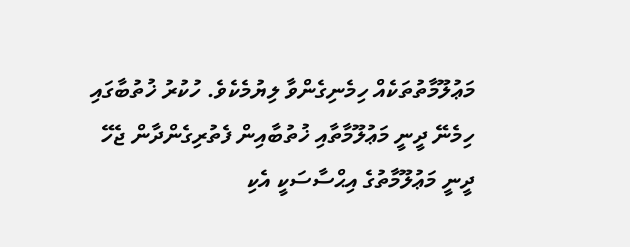މަޢުލޫމާތުތަކެއް ހިމެނިގެންވާ ލިޔުމެކެވެ. ހުކުރު ޚުތުބާގައި ހިމެނޭ ދީނީ މަޢުލޫމާތާއި ޚުތުބާއިން ފެތުރިގެންދާން ޖެހޭ ދީނީ މަޢުލޫމާތުގެ އިޙްސާސަކީ އެކި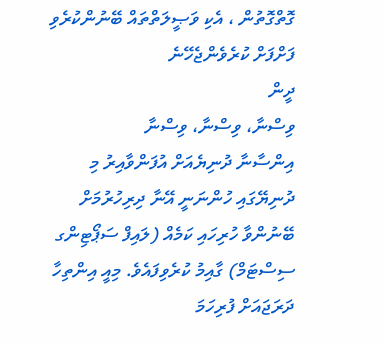ގޮތްގޮތުން ، އެކި ވަޞީލަތްތައް ބޭނުންކުރެވި ފަށްފަށް ކުރެވެންޖެހޭނެ
ދީން
ވިސްނާ، ވިސްނާ، ވިސްނާ
އިންސާނާ ދުނިޔެއަށް އުފަންވާއިރު މި ދުނިޔޭގައި ހުންނަނީ އޭނާ ދިރިހުރުމަށް ބޭނުންވާ ހުރިހައި ކަމެއް (ލައިފް ސަޕޯޓިންގ ސިސްޓަމް) ގާއިމު ކުރެވިފައެވެ. މިއީ އިންތިހާ ދަރަޖައަށް ފުރިހަމަ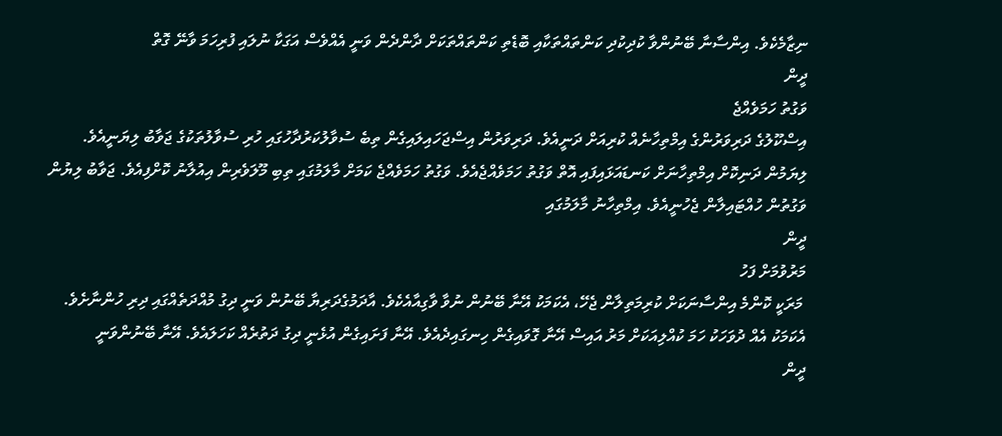ނިޒާމެކެވެ. އިންސާނާ ބޭނުންވާ ކުދިކުދި ކަންތައްތަކާއި ބޮޑެތި ކަންތައްތަކަށް ދާންދެން ވަނީ އެއްވެސް އަގަކާ ނުލައި ފުރިހަމަ ވާނޭ ގޮތް
ދީން
ވަގުތު ހަމަވެއްޖެ
އިސްކޫލުގެ ދަރިވަރުންގެ އިމްތިހާނެއް ކުރިއަށް ދަނީއެވެ. ދަރިވަރުން އިސްޖަހައިލައިގެން ތިބެ ސުވާލުކަރުދާހުގައި ހުރި ސުވާލުތަކުގެ ޖަވާބު ލިޔަނީއެވެ. ލިޔަމުން ދަނިކޮށް އިމްތިހާނަށް ކަނޑައަޅައިފައި އޮތް ވަގުތު ހަމަވެއްޖެއެވެ. ވަގުތު ހަމަވެއްޖެ ކަމަށް މާލަމުގައި ތިބި މޫލަވެރިން އިއުލާނު ކޮށްފިއެވެ. ޖަވާބު ލިޔުން ވަގުތުން ހުއްޓައިލާން ޖެހުނީއެވެ. އިމްތިހާނު މާލަމުގައި
ދީން
މަރުވުމަށް ފަހު
 މަރަކީ ކޮންމެ އިންސާނަކަށް ކުރިމަތިލާން ޖެހޭ، އެކަމަކު އޭނާ ބޭނުން ނުވާ ވާގިއާއެކެވެ. އާދަމުގެދަރިޔާ ބޭނުން ވަނީ ދިގު މުއްދަތެއްގައި ދިރި ހުންނާށެވެ. އެކަމަކު އެއް ދުވަހަކު ހަމަ ކުއްލިއަކަށް މަރު އައިސް އޭނާ ގޮވައިގެން ހިނގައިދެއެވެ. އޭނާ ފަށައިގެން އުޅެނީ ދިގު ދަތުރެއް ކަހަލައެވެ. އޭނާ ބޭނުންވަނީ
ދީން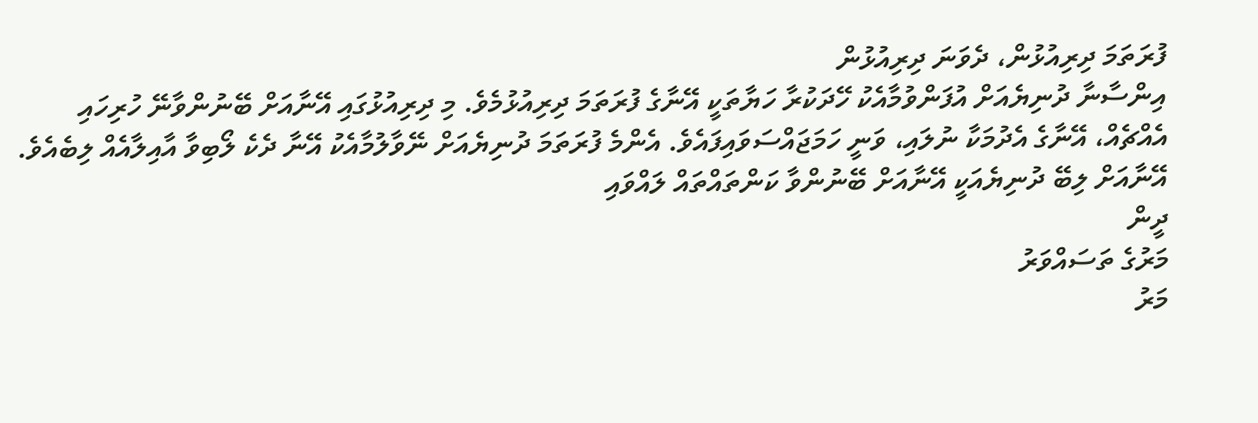ފުރަތަމަ ދިރިއުޅުން، ދެވަނަ ދިރިއުޅުން
އިންސާނާ ދުނިޔެއަށް އުފަންވުމާއެކު ހޭދަކުރާ ހަޔާތަކީ އޭނާގެ ފުރަތަމަ ދިރިއުޅުމެވެ. މި ދިރިއުޅުގައި އޭނާއަށް ބޭނުންވާނޭ ހުރިހައި އެއްޗެއް، އޭނާގެ އެދުމަކާ ނުލައި، ވަނީ ހަމަޖައްސަވައިފައެވެ. އެންމެ ފުރަތަމަ ދުނިޔެއަށް ނޭވާލުމާއެކު އޭނާ ދެކެ ލޯބިވާ އާއިލާއެއް ލިބެއެވެ. އޭނާއަށް ލިބޭ ދުނިޔެއަކީ އޭނާއަށް ބޭނުންވާ ކަންތައްތައް ލައްވައި
ދީން
މަރުގެ ތަސައްވަރު
މަރު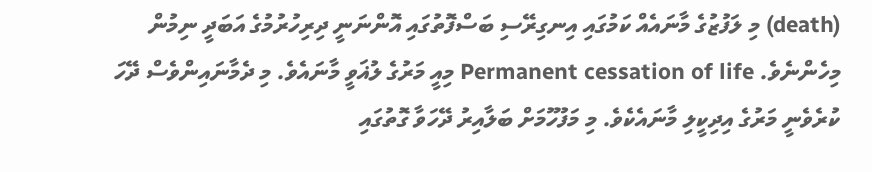(death) މި ލަފުޒުގެ މާނައެއް ކަމުގައި އިނގިރޭސި ބަސްފޮތުގައި އޮންނަނީ ދިރިހުރުމުގެ އަބަދީ ނިމުން މިހެންނެވެ. Permanent cessation of life މިއީ މަރުގެ ލުޣަވީ މާނައެވެ. މި ދެމާނައިންވެސް ދޭހަ ކުރެވެނީ މަރުގެ އިދިކީލި މާނައެކެވެ. މި މަފުހޫމަށް ބަލާއިރު ދޭހަވާ ގޮތުގައި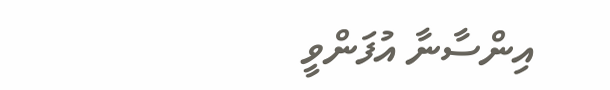އިންސާނާ އުފަންވީ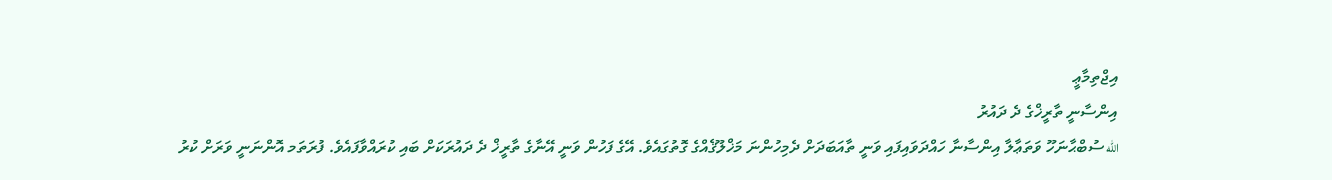އިޖްތިމާޢީ
އިންސާނީ ތާރީޚްގެ ދެ ދައުރު
الله ސުބްޙާނަހޫ ވަތަޢާލާ އިންސާނާ ހައްދަވައިފައި ވަނީ ތާއަބަދަށް ދެމިހުންނަ މަޚްލޫޤެއްގެ ގޮތުގައެވެ. އޭގެ ފަހުން ވަނީ އޭނާގެ ތާރީޚް ދެ ދައުރަކަށް ބައި ކުރައްވާފައެވެ. ފުރަތަމ އޮންނަނީ ވަރަށް ކުރު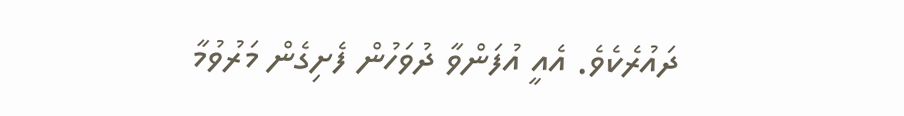ދައުރެކެވެ. އެއީ އުފަންވާ ދުވަހުން ފެށިގެން މަރުވުމާ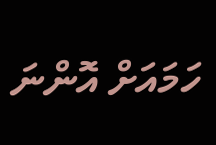ހަމައަށް އޮންނަ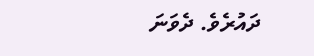ދައުރެވެ. ދެވަނަ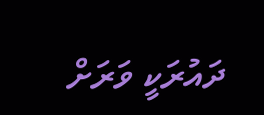ދައުރަކީ ވަރަށް